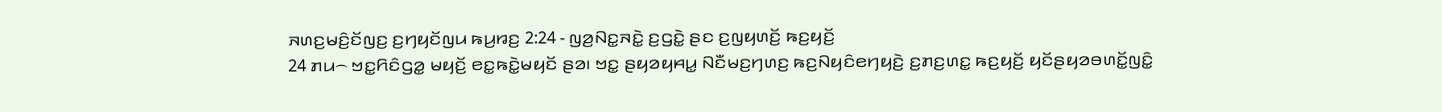ꤏꤛꤢ꤬ꤗꤢꤨ꤬ꤢꤩꤜꤢ꤬ ꤢ꤬ꤚꤟꤢꤩꤜꤣ ꤒꤣ꤬ꤙꤢ꤬ 2:24 - ꤜꤤ꤬ꤡꤢ꤭ꤏꤢꤧ꤭ ꤢ꤬ꤞꤢꤧ꤭ ꤔꤢ ꤢ꤬ꤜꤟꤛꤢꤩ꤬ ꤒꤢ꤬ꤟꤢꤩ꤬
24 ꤊꤣ꤮ ꤠꤢ꤭ꤖꤢꤨꤞꤤ꤭ ꤗꤟꤢꤩ꤬ ꤕꤢ꤭ꤒꤢꤧ꤭ꤗꤟꤢꤩ ꤔꤤ꤯ ꤠꤢ꤭ ꤔꤟꤤꤟꤌꤣ꤭ ꤡꤢꤪꤗꤢ꤬ꤚꤛꤢ꤬ ꤒꤢ꤬ꤡꤟꤢꤨꤕꤚꤟꤢꤧ꤬ ꤢ꤬ꤊꤢ꤬ꤛꤢ꤭ ꤒꤢ꤬ꤟꤢꤩ꤬ ꤟꤢꤩꤔꤟꤤꤋꤛꤢꤩ꤭ꤜꤢꤨ꤭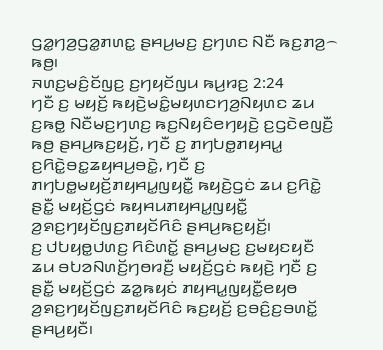ꤞꤤ꤭ꤚꤤ꤬ꤞꤤ꤭ꤊꤛꤢ꤭ ꤔꤌꤣ꤬ꤗꤢ꤬ ꤢ꤬ꤚꤛꤢ ꤡꤢꤪ ꤒꤢ꤬ꤊꤤ꤬꤮ ꤒꤥ꤬꤯
ꤏꤛꤢ꤬ꤗꤢꤨ꤬ꤢꤩꤜꤢ꤬ ꤢ꤬ꤚꤟꤢꤩꤜꤣ ꤒꤣ꤬ꤙꤢ꤬ 2:24
ꤚꤢꤪ ꤢ꤬ ꤗꤟꤢꤩ꤬ ꤒꤟꤢꤧ꤬ꤗꤢꤨ꤭ꤗꤟꤛꤢꤚꤤ꤬ꤡꤟꤛꤢ ꤘꤣ ꤢ꤬ꤒꤥ꤭ ꤡꤢꤪꤗꤢ꤬ꤚꤛꤢ꤬ ꤒꤢ꤬ꤡꤟꤢꤨꤕꤚꤟꤢꤧ꤬ ꤢ꤬ꤞꤢꤧꤕꤜꤢꤪ꤬ ꤒꤥ꤬ ꤔꤌꤣ꤬ꤒꤢ꤬ꤟꤢꤩ꤬, ꤚꤢꤪ ꤢ꤬ ꤊꤚꤝꤥ꤭ꤊꤟꤌꤣ꤭ ꤢ꤬ꤖꤢꤧ꤭ꤋꤢ꤭ꤘꤟꤌꤣ꤬ꤋꤢꤧ꤭, ꤚꤢꤪ ꤢ꤬ ꤊꤚꤝꤥ꤭ꤗꤟꤢꤩ꤬ꤊꤟꤌꤣ꤭ꤜꤟꤢꤪ꤭ ꤒꤟꤢꤧ꤬ꤞꤢꤦ ꤘꤣ ꤢ꤬ꤖꤢꤧ꤭ ꤔꤢꤪ꤭ ꤗꤟꤢꤩ꤬ꤞꤢꤦ ꤒꤟꤌꤣꤊꤟꤌꤣ꤭ꤜꤟꤢꤪ꤭ ꤤ꤬ꤎꤢ꤬ꤚꤟꤢꤩꤜꤢ꤬ꤊꤟꤢꤩꤖꤢꤨ ꤔꤌꤣ꤬ꤒꤢ꤬ꤟꤢꤩ꤬꤯
ꤢ꤬ ꤓꤝꤟꤥ꤭ꤓꤛꤢ꤬ ꤖꤢꤨꤛꤢꤩ꤭ ꤔꤌꤣ꤬ꤗꤢ꤬ ꤢ꤬ꤗꤟꤢꤟꤢꤪ ꤘꤣ ꤋꤝꤤꤡꤛꤢꤩ꤬ꤚꤥꤙꤢꤪ꤬ ꤗꤟꤢꤩ꤬ꤞꤢꤦ ꤒꤟꤢꤧ꤬ ꤚꤢꤪ ꤢ꤬ ꤔꤢꤪ꤭ ꤗꤟꤢꤩ꤬ꤞꤢꤦ ꤘꤤ꤭ꤒꤟꤢꤦ ꤊꤟꤌꤣ꤭ꤜꤟꤢꤪ꤭ꤕꤟꤥ ꤤ꤬ꤎꤢ꤬ꤚꤟꤢꤩꤜꤢ꤬ꤊꤟꤢꤩꤖꤢꤨ ꤒꤢ꤬ꤟꤢꤩ꤬ ꤢ꤬ꤋꤢꤨ꤬ꤢ꤬ꤋꤛꤢꤩ꤭ ꤔꤌꤣ꤬ꤟꤢꤪ꤯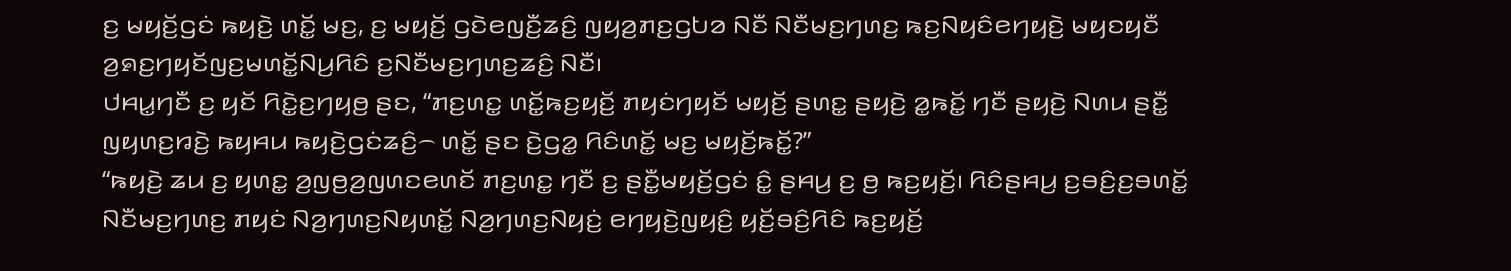ꤢ꤬ ꤗꤟꤢꤩ꤬ꤞꤢꤦ ꤒꤟꤢꤧ꤬ ꤛꤢꤩ꤭ ꤗꤢ꤬, ꤢ꤬ ꤗꤟꤢꤩ꤬ ꤞꤢꤧꤕꤜꤢꤪ꤬ꤘꤢꤨ꤬ ꤜꤟꤤ꤬ꤊꤢ꤬ꤞꤝꤤ ꤡꤢꤪ ꤡꤢꤪꤗꤢ꤬ꤚꤛꤢ꤬ ꤒꤢ꤬ꤡꤟꤢꤨꤕꤚꤟꤢꤧ꤬ ꤗꤟꤢꤟꤢꤪ ꤤ꤬ꤎꤢ꤬ꤚꤟꤢꤩꤜꤢ꤬ꤗꤛꤢꤩ꤭ꤡꤣ꤬ꤖꤢꤨ ꤢ꤬ꤡꤢꤪꤗꤢ꤬ꤚꤛꤢ꤬ꤘꤢꤨ꤬ ꤡꤢꤪ꤯
ꤓꤌꤣ꤭ꤚꤢꤪ ꤢ꤬ ꤟꤢꤩ ꤖꤢꤧ꤭ꤢ꤬ꤚꤟꤥ꤬ ꤔꤢ, “ꤊꤢ꤬ꤛꤢ꤭ ꤛꤢꤩ꤭ꤒꤢ꤬ꤟꤢꤩ꤬ ꤊꤟꤢꤦꤚꤟꤢꤩ ꤗꤟꤢꤩ꤬ ꤔꤛꤢ꤭ ꤔꤟꤢꤧ꤬ ꤤ꤭ꤒꤢꤩ꤭ ꤚꤢꤪ ꤔꤟꤢꤧ꤬ ꤡꤛꤣ ꤔꤢꤪ꤭ ꤜꤟꤛꤢ꤬ꤙꤢꤧ꤬ ꤒꤟꤌꤣ ꤒꤟꤢꤧ꤬ꤞꤢꤦꤘꤢꤨ꤬꤮ ꤛꤢꤩ꤭ ꤔꤢ ꤢꤧ꤬ꤞꤤ꤭ ꤖꤢꤨꤛꤢꤩ꤭ ꤗꤢ꤬ ꤗꤟꤢꤩ꤬ꤒꤢꤩ꤭?”
“ꤒꤟꤢꤧ꤬ ꤘꤣ ꤢ꤬ ꤟꤛꤢ꤭ ꤤ꤬ꤜꤥ꤬ꤤ꤬ꤜꤛꤢꤕꤛꤢꤩ ꤊꤢ꤬ꤛꤢ꤭ ꤚꤢꤪ ꤢ꤬ ꤔꤢꤪ꤭ꤗꤟꤢꤩ꤬ꤞꤢꤦ ꤢꤨ꤭ ꤔꤌꤣ꤬ ꤢ꤬ ꤥ꤬ ꤒꤢ꤬ꤟꤢꤩ꤬꤯ ꤖꤢꤨꤔꤌꤣ꤬ ꤢ꤬ꤋꤢꤨ꤬ꤢ꤬ꤋꤛꤢꤩ꤭ ꤡꤢꤪꤗꤢ꤬ꤚꤛꤢ꤬ ꤊꤟꤢꤦ ꤡꤤ꤬ꤚꤛꤢ꤬ꤡꤟꤛꤢꤩ꤭ ꤡꤤ꤬ꤚꤛꤢ꤬ꤡꤟꤢꤦ꤬ ꤕꤚꤟꤢꤧ꤬ꤜꤟꤢꤨ꤬ ꤟꤢꤩ꤬ꤋꤢꤨ꤬ꤖꤢꤨ ꤒꤢ꤬ꤟꤢꤩ꤬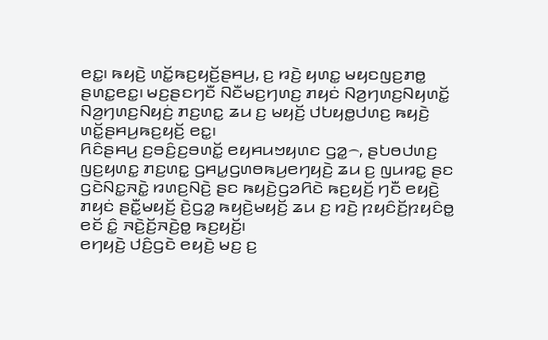ꤕꤢ꤭꤯ ꤒꤟꤢꤧ꤬ ꤛꤢꤩ꤭ꤒꤢ꤬ꤟꤢꤩ꤬ꤔꤌꤣ꤬, ꤢ꤬ ꤙꤢꤧ꤬ ꤟꤛꤢ꤭ ꤗꤟꤢꤜꤢ꤬ꤊꤥ꤭ ꤔꤛꤢ꤭ꤕꤢ꤭꤯ ꤗꤢ꤬ꤔꤢꤚꤢꤪ ꤡꤢꤪꤗꤢ꤬ꤚꤛꤢ꤬ ꤊꤟꤢꤦ ꤡꤤ꤬ꤚꤛꤢ꤬ꤡꤟꤛꤢꤩ꤭ ꤡꤤ꤬ꤚꤛꤢ꤬ꤡꤟꤢꤦ꤬ ꤊꤢ꤬ꤛꤢ꤭ ꤘꤣ ꤢ꤬ ꤗꤟꤢꤩ꤬ ꤓꤝꤟꤥ꤭ꤓꤛꤢ꤬ ꤒꤟꤢꤧ꤬ ꤛꤢꤩ꤭ꤔꤌꤣ꤬ꤒꤢ꤬ꤟꤢꤩ꤬ ꤕꤢ꤭꤯
ꤖꤢꤨꤔꤌꤣ꤬ ꤢ꤬ꤋꤢꤨ꤬ꤢ꤬ꤋꤛꤢꤩ꤭ ꤕꤟꤌꤣꤠꤟꤛꤢ ꤞꤤ꤭꤮, ꤔꤝꤥꤓꤛꤢ꤬ ꤜꤢ꤬ꤟꤛꤢ꤭ ꤊꤢ꤬ꤛꤢ꤭ ꤞꤌꤣ꤭ꤞꤛꤥꤒꤣ꤬ꤕꤚꤟꤢꤧ꤬ ꤘꤣ ꤢ꤬ ꤜꤣꤙꤢ꤭ ꤔꤢ ꤞꤢꤧꤡꤢ꤭ꤏꤢꤧ꤭ ꤙꤛꤢ꤬ꤡꤢꤧ꤬ ꤔꤢ ꤒꤟꤢꤧ꤬ꤞꤤꤖꤢꤧ ꤒꤢ꤬ꤟꤢꤩ꤬ ꤚꤢꤪ ꤕꤟꤢꤧ꤬ ꤊꤟꤢꤦ ꤔꤢꤪ꤭ꤗꤟꤢꤩ꤬ ꤢꤧ꤬ꤞꤤ꤭ ꤒꤟꤢꤧ꤬ꤗꤟꤢꤩ꤬ ꤘꤣ ꤢ꤬ ꤙꤢꤧ꤬ ꤐꤟꤢꤨꤢꤩ꤬ꤐꤟꤢꤨꤥ꤭ ꤕꤢꤩ ꤢꤨ꤭ ꤏꤢꤧ꤬ꤢꤩ꤬ꤏꤢꤧ꤬ꤥ꤭ ꤒꤢ꤬ꤟꤢꤩ꤬꤯
ꤕꤚꤟꤢꤧ꤬ ꤓꤢꤨ꤬ꤞꤢꤧ ꤕꤟꤢꤧ꤬ ꤗꤢ꤬ ꤢ꤬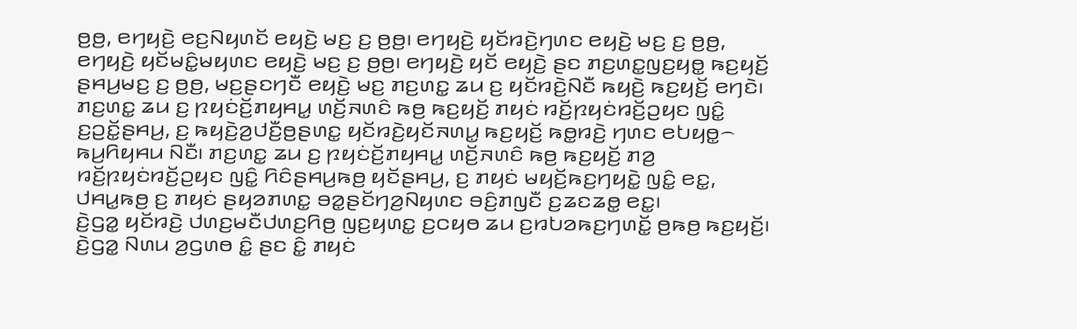ꤥ꤬ꤥ꤬, ꤕꤚꤟꤢꤧ꤬ ꤕꤢ꤬ꤡꤟꤛꤢꤩ ꤕꤟꤢꤧ꤬ ꤗꤢ꤬ ꤢ꤬ ꤥ꤬ꤥ꤬꤯ ꤕꤚꤟꤢꤧ꤬ ꤟꤢꤩꤙꤢꤧ꤬ꤚꤛꤢ ꤕꤟꤢꤧ꤬ ꤗꤢ꤬ ꤢ꤬ ꤥ꤬ꤥ꤬, ꤕꤚꤟꤢꤧ꤬ ꤟꤢꤩꤗꤢꤨ꤭ꤗꤟꤛꤢ ꤕꤟꤢꤧ꤬ ꤗꤢ꤬ ꤢ꤬ ꤥ꤬ꤥ꤬꤯ ꤕꤚꤟꤢꤧ꤬ ꤟꤢꤩ ꤕꤟꤢꤧ꤬ ꤔꤢ ꤊꤢ꤬ꤛꤢ꤭ꤜꤢ꤬ꤟꤥ꤭ ꤒꤢ꤬ꤟꤢꤩ꤬ ꤔꤌꤣ꤬ꤗꤢ꤬ ꤢ꤬ ꤥ꤬ꤥ꤬, ꤗꤢ꤬ꤔꤢꤚꤢꤪ ꤕꤟꤢꤧ꤬ ꤗꤢ꤬ ꤊꤢ꤬ꤛꤢ꤭ ꤘꤣ ꤢ꤬ ꤟꤢꤩꤙꤢꤧ꤬ꤡꤢꤪ ꤒꤟꤢꤧ꤬ ꤒꤢ꤬ꤟꤢꤩ꤬ ꤕꤚꤢꤧ꤯
ꤊꤢ꤬ꤛꤢ꤭ ꤘꤣ ꤢ꤬ ꤐꤟꤢꤦꤢꤩ꤬ꤊꤟꤌꤣ꤭ ꤛꤢꤩ꤬ꤏꤛꤢꤨ ꤒꤥ꤬ ꤒꤢ꤬ꤟꤢꤩ꤬ ꤊꤟꤢꤦ ꤙꤢꤩ꤬ꤐꤟꤢꤦꤙꤢꤩ꤬ꤑꤟꤢ ꤜꤢꤨ꤭ ꤢ꤬ꤑꤢꤩ꤭ꤔꤌꤣ꤬, ꤢ꤬ ꤒꤟꤢꤧ꤬ꤤ꤬ꤓꤢꤪ꤬ꤥ꤬ꤔꤛꤢ꤭ ꤟꤢꤩꤙꤢꤧ꤬ꤟꤢꤩꤏꤛꤣ꤭ ꤒꤢ꤬ꤟꤢꤩ꤬ ꤒꤥ꤭ꤙꤢꤧ꤬ ꤚꤛꤢ ꤕꤝꤟꤥ꤭꤮ ꤒꤣ꤬ꤖꤟꤌꤣ ꤡꤢꤪ꤯ ꤊꤢ꤬ꤛꤢ꤭ ꤘꤣ ꤢ꤬ ꤐꤟꤢꤦꤢꤩ꤬ꤊꤟꤌꤣ꤭ ꤛꤢꤩ꤬ꤏꤛꤢꤨ ꤒꤥ꤬ ꤒꤢ꤬ꤟꤢꤩ꤬ ꤊꤤ꤬ ꤙꤢꤩ꤬ꤐꤟꤢꤦꤙꤢꤩ꤬ꤑꤟꤢ ꤜꤢꤨ꤭ ꤖꤢꤨꤔꤌꤣ꤬ꤒꤥ꤬ ꤟꤢꤩꤔꤌꤣ꤬, ꤢ꤬ ꤊꤟꤢꤦ ꤗꤟꤢꤩ꤬ꤒꤢ꤬ꤚꤟꤢꤧ꤭ ꤜꤢꤨ꤭ ꤕꤢ꤭, ꤓꤌꤣ꤭ꤒꤥ꤬ ꤢ꤬ ꤊꤟꤢꤦ ꤔꤟꤤꤊꤛꤢ꤭ ꤋꤤ꤭ꤔꤢꤩꤚꤤ꤬ꤡꤟꤛꤢ ꤋꤢꤨ꤬ꤊꤜꤢꤪ ꤢ꤬ꤘꤢꤘꤥ꤭ ꤕꤢ꤭꤯
ꤢꤧ꤬ꤞꤤ꤭ ꤟꤢꤩꤙꤢꤧ꤬ ꤓꤛꤢ꤬ꤗꤢꤪꤓꤛꤢ꤬ꤖꤥ꤬ ꤜꤢ꤬ꤟꤛꤢ꤭ ꤢ꤬ꤍꤟꤥ ꤘꤣ ꤢ꤬ꤙꤝꤤꤒꤢ꤬ꤚꤛꤢꤩ꤭ ꤥ꤬ꤒꤥ꤬ ꤒꤢ꤬ꤟꤢꤩ꤬꤯ ꤢꤧ꤬ꤞꤤ꤭ ꤡꤛꤣ ꤤ꤬ꤞꤛꤥ ꤢꤨ꤭ ꤔꤢ ꤢꤨ꤭ ꤊꤟꤢꤦ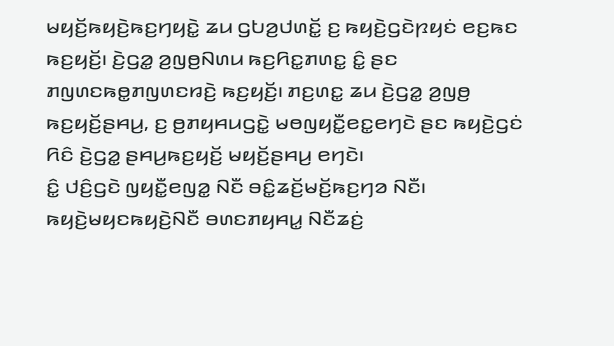ꤗꤟꤢꤩ꤬ꤒꤟꤢꤧ꤬ꤒꤢ꤬ꤚꤟꤢꤧ꤭ ꤘꤣ ꤞꤝꤤ꤬ꤓꤛꤢꤩ꤭ ꤢ꤬ ꤒꤟꤢꤧ꤬ꤞꤢꤧꤐꤟꤢꤦ ꤕꤢ꤬ꤒꤢ ꤒꤢ꤬ꤟꤢꤩ꤬꤯ ꤢꤧ꤬ꤞꤤ꤭ ꤤ꤬ꤜꤥ꤬ꤡꤛꤣ ꤒꤢ꤬ꤖꤢ꤭ꤊꤛꤢ꤭ ꤢꤨ꤭ ꤔꤢ ꤊꤜꤛꤢꤒꤥ꤭ꤊꤜꤛꤢꤙꤢꤧ꤬ ꤒꤢ꤬ꤟꤢꤩ꤬꤯ ꤊꤢ꤬ꤛꤢ꤭ ꤘꤣ ꤢꤧ꤬ꤞꤤ꤭ ꤤ꤬ꤜꤥ꤬ ꤒꤢ꤬ꤟꤢꤩ꤬ꤔꤌꤣ꤬, ꤢ꤬ ꤥ꤬ꤊꤟꤌꤣꤞꤢꤧ꤭ ꤗꤥꤜꤟꤢꤪ꤭ꤕꤢ꤭ꤕꤚꤢꤧ ꤔꤢ ꤒꤟꤢꤧ꤬ꤞꤢꤦ ꤖꤢꤨ ꤢꤧ꤬ꤞꤤ꤭ ꤔꤌꤣ꤬ꤒꤢ꤬ꤟꤢꤩ꤬ ꤗꤟꤢꤩ꤬ꤔꤌꤣ꤬ ꤕꤚꤢꤧ꤯
ꤢꤨ꤭ ꤓꤢꤨ꤬ꤞꤢꤧ ꤜꤟꤢꤪ꤭ꤕꤜꤤ꤭ ꤡꤢꤪ ꤋꤢꤨ꤭ꤘꤢꤩ꤬ꤗꤢꤩ꤬ꤒꤢ꤬ꤚꤤ ꤡꤢꤪ꤯ ꤒꤟꤢꤧ꤬ꤗꤟꤢꤒꤟꤢꤧ꤬ꤡꤢꤪ ꤋꤛꤢꤊꤟꤌꤣ꤭ ꤡꤢꤪꤘꤢꤦ꤬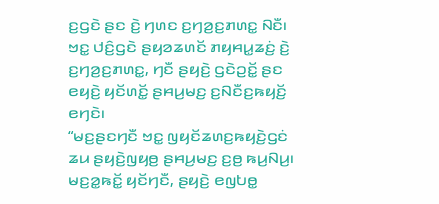ꤢ꤬ꤞꤢꤧ ꤔꤢ ꤢꤧ꤬ ꤚꤛꤢ ꤢ꤬ꤚꤤ꤬ꤢ꤬ꤊꤛꤢ꤭ ꤡꤢꤪ꤯ ꤠꤢ꤭ ꤓꤢꤨ꤬ꤞꤢꤧ ꤔꤟꤤꤘꤛꤢꤩ ꤊꤟꤌꤣ꤭ꤘꤢꤦ꤬ ꤢꤧ꤬ ꤢ꤬ꤚꤤ꤬ꤢ꤬ꤊꤛꤢ꤭, ꤚꤢꤪ ꤔꤟꤢꤧ꤬ ꤞꤢꤧꤑꤢꤩ꤭ ꤔꤢ ꤕꤟꤢꤧ꤬ ꤟꤢꤩꤛꤢꤩ꤭ ꤔꤌꤣ꤬ꤗꤢ꤬ ꤢ꤬ꤡꤢꤪꤢ꤬ꤒꤟꤢꤩ꤬ ꤕꤚꤢꤧ꤯
“ꤗꤢ꤬ꤔꤢꤚꤢꤪ ꤠꤢ꤭ ꤜꤟꤢꤩꤘꤛꤢ꤬ꤒꤟꤢꤧ꤬ꤞꤢꤦ ꤘꤣ ꤔꤟꤢꤧ꤬ꤜꤟꤥ꤬ ꤔꤌꤣ꤬ꤗꤢ꤬ ꤢ꤬ꤥ꤬ ꤒꤣ꤬ꤡꤣ꤬꤯ ꤗꤢ꤬ꤤ꤭ꤒꤢꤩ꤭ ꤟꤢꤩꤚꤢꤪ, ꤔꤟꤢꤧ꤬ ꤕꤜꤝꤥ꤭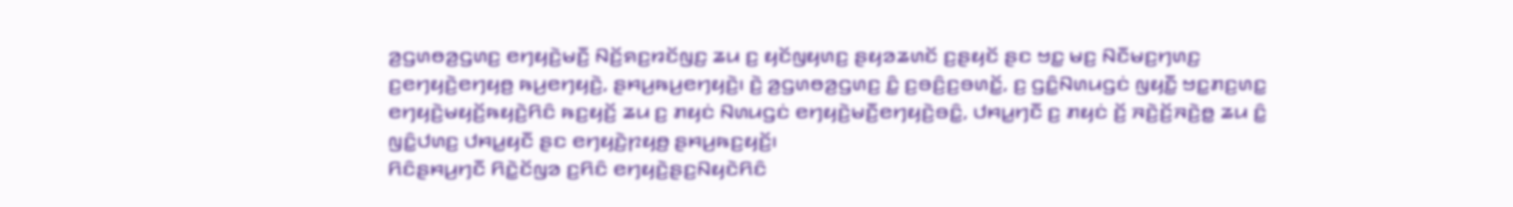ꤤ꤬ꤞꤛꤥꤤ꤬ꤞꤛꤢ꤬ ꤕꤚꤟꤢꤧ꤬ꤗꤢꤪ꤬ ꤡꤢꤩ꤬ꤎꤢ꤬ꤙꤢꤩꤜꤢ꤬ ꤘꤣ ꤢ꤬ ꤟꤢꤩꤜꤟꤛꤢ꤬ ꤔꤟꤤꤘꤛꤢꤩ ꤢ꤬ꤔꤟꤢꤩ ꤔꤢ ꤠꤢ꤭ ꤗꤢ꤬ ꤡꤢꤪꤗꤢ꤬ꤚꤛꤢ꤬ ꤢ꤬ꤕꤚꤟꤢꤧ꤬ꤕꤚꤟꤥ꤬ ꤒꤣ꤬ꤕꤚꤟꤢꤧ꤬, ꤔꤌꤣ꤬ꤒꤣ꤬ꤕꤚꤟꤢꤧ꤬꤯ ꤢꤧ꤬ ꤤ꤬ꤞꤛꤥꤤ꤬ꤞꤛꤢ꤬ ꤢꤨ꤭ ꤢ꤬ꤋꤢꤨ꤬ꤢ꤬ꤋꤛꤢꤩ꤭, ꤢ꤬ ꤞꤢꤨ꤭ꤡꤛꤣꤞꤢꤦ ꤜꤟꤢꤪ꤭ ꤠꤢ꤭ꤊꤢ꤬ꤛꤢ꤭ ꤕꤚꤟꤢꤧ꤬ꤗꤟꤢꤩ꤬ꤒꤟꤢꤧ꤬ꤖꤢꤨ ꤒꤢ꤬ꤟꤢꤩ꤬ ꤘꤣ ꤢ꤬ ꤊꤟꤢꤦ ꤡꤛꤣꤞꤢꤦ ꤕꤚꤟꤢꤧ꤬ꤗꤢꤪ꤬ꤕꤚꤟꤢꤧ꤬ꤋꤢꤨ꤭, ꤓꤌꤣ꤭ꤚꤢꤪ ꤢ꤬ ꤊꤟꤢꤦ ꤢꤩ꤬ ꤏꤢꤧ꤬ꤢꤩ꤬ꤏꤢꤧ꤬ꤥ꤭ ꤘꤣ ꤢꤨ꤭ ꤜꤢꤨ꤭ꤓꤛꤢ꤬ ꤓꤌꤣ꤭ꤟꤢꤪ ꤔꤢ ꤕꤚꤟꤢꤧ꤬ꤐꤟꤥ꤬ ꤔꤌꤣ꤬ꤒꤢ꤬ꤟꤢꤩ꤬꤯
ꤖꤢꤨꤔꤌꤣ꤬ꤚꤢꤪ ꤖꤢꤧ꤭ꤢꤩꤜꤤ ꤢ꤬ꤖꤢꤨ ꤕꤚꤟꤢꤧ꤬ꤔꤢ꤬ꤡꤟꤢꤧꤖꤢꤨ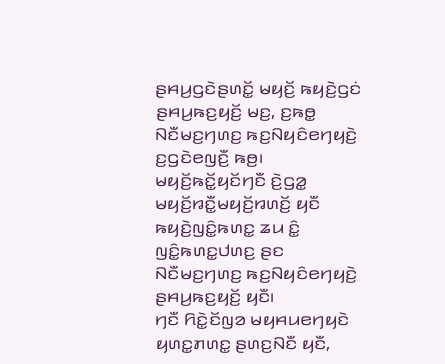ꤔꤌꤣ꤬ꤞꤢꤧꤔꤛꤢꤩ꤭ ꤗꤟꤢꤩ꤬ ꤒꤟꤢꤧ꤬ꤞꤢꤦ ꤔꤌꤣ꤬ꤒꤢ꤬ꤟꤢꤩ꤬ ꤗꤢ꤬, ꤢ꤬ꤒꤥ꤭ ꤡꤢꤪꤗꤢ꤬ꤚꤛꤢ꤬ ꤒꤢ꤬ꤡꤟꤢꤨꤕꤚꤟꤢꤧ꤬ ꤢ꤬ꤞꤢꤧꤕꤜꤢꤪ꤬ ꤒꤥ꤬꤯ ꤗꤟꤢꤩ꤬ꤒꤢꤩ꤭ꤟꤢꤩꤚꤢꤪ ꤢꤧ꤬ꤞꤤ꤭ ꤗꤟꤢꤩ꤬ꤙꤢꤪ꤭ꤗꤟꤢꤩ꤬ꤙꤛꤢꤩ꤬ ꤟꤢꤪ ꤒꤟꤢꤧ꤬ꤜꤢꤨ꤭ꤒꤛꤢ꤭ ꤘꤣ ꤢꤨ꤭ ꤜꤢꤨ꤭ꤒꤛꤢ꤭ꤓꤛꤢ꤬ ꤔꤢ ꤡꤢꤪꤗꤢ꤬ꤚꤛꤢ꤬ ꤒꤢ꤬ꤡꤟꤢꤨꤕꤚꤟꤢꤧ꤬ ꤔꤌꤣ꤬ꤒꤢ꤬ꤟꤢꤩ꤬ ꤟꤢꤪ꤯
ꤚꤢꤪ ꤖꤢꤧ꤭ꤢꤩꤜꤤ ꤗꤟꤌꤣꤕꤚꤟꤢꤧ ꤟꤛꤢ꤭ꤊꤛꤢ꤭ ꤔꤛꤢ꤬ꤡꤢꤪ ꤟꤢꤪ,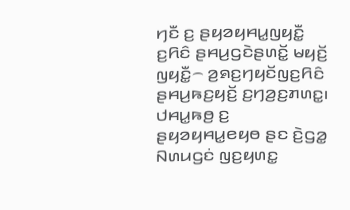ꤚꤢꤪ ꤢ꤬ ꤔꤟꤤꤟꤌꤣ꤭ꤜꤟꤢꤪ꤭ ꤢ꤬ꤖꤢꤨ ꤔꤌꤣ꤬ꤞꤢꤧꤔꤛꤢꤩ꤭ ꤗꤟꤢꤩ꤬ ꤜꤟꤢꤪ꤭꤮ ꤤ꤬ꤎꤢ꤬ꤚꤟꤢꤩꤜꤢ꤬ꤖꤢꤨ ꤔꤌꤣ꤬ꤒꤢ꤬ꤟꤢꤩ꤬ ꤢ꤬ꤚꤤ꤬ꤢ꤬ꤊꤛꤢ꤭꤯ ꤓꤌꤣ꤭ꤒꤥ꤬ ꤢ꤬ ꤔꤟꤤꤟꤌꤣ꤭ꤕꤟꤥ ꤔꤢ ꤢꤧ꤬ꤞꤤ꤭ ꤡꤛꤣꤞꤢꤦ ꤜꤢ꤬ꤟꤛꤢ꤭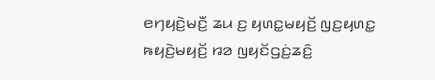ꤕꤚꤟꤢꤧ꤬ꤗꤢꤪ꤬ ꤘꤣ ꤢ꤬ ꤟꤛꤢ꤭ꤗꤟꤢꤩ꤬ ꤜꤢ꤬ꤟꤛꤢ꤭ ꤒꤟꤢꤧ꤬ꤗꤟꤢꤩ꤬ ꤙꤤ ꤜꤟꤢꤩꤞꤢꤦ꤬ꤘꤢꤨ꤬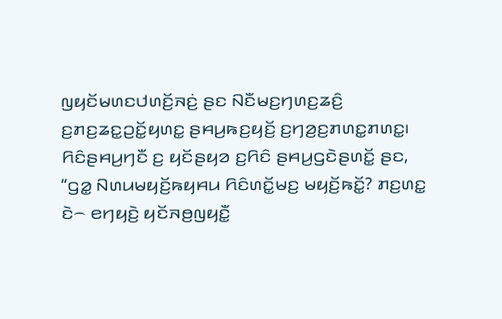ꤜꤟꤢꤩꤗꤛꤢꤓꤛꤢꤩ꤬ꤏꤢꤦ꤬ ꤔꤢ ꤡꤢꤪꤗꤢ꤬ꤚꤛꤢ꤬ꤘꤢꤨ꤬ ꤢ꤬ꤊꤢ꤬ꤘꤢ꤭ꤑꤢꤩ꤭ꤟꤛꤢ꤭ ꤔꤌꤣ꤬ꤒꤢ꤬ꤟꤢꤩ꤬ ꤢ꤬ꤚꤤ꤬ꤢ꤬ꤊꤛꤢ꤭ꤊꤛꤢ꤭꤯
ꤖꤢꤨꤔꤌꤣ꤬ꤚꤢꤪ ꤢ꤬ ꤟꤢꤩꤔꤟꤤ ꤢ꤬ꤖꤢꤨ ꤔꤌꤣ꤬ꤞꤢꤧꤔꤛꤢꤩ꤭ ꤔꤢ, “ꤞꤤ꤭ ꤡꤛꤣꤗꤟꤢꤩ꤬ꤒꤟꤌꤣ ꤖꤢꤨꤛꤢꤩ꤭ꤗꤢ꤬ ꤗꤟꤢꤩ꤬ꤒꤢꤩ꤭? ꤊꤢ꤬ꤛꤢ꤭ ꤢꤧ꤮ ꤕꤚꤟꤢꤧ꤬ ꤟꤢꤩꤏꤥ꤬ꤜꤟꤢꤪ꤭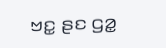ꤠꤢ꤭ ꤔꤢ ꤞꤤ꤭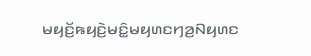ꤗꤟꤢꤩ꤬ꤒꤟꤢꤧ꤬ꤗꤢꤨ꤭ꤗꤟꤛꤢꤚꤤ꤬ꤡꤟꤛꤢ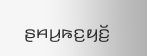ꤔꤌꤣ꤬ꤒꤢ꤬ꤟꤢꤩ꤬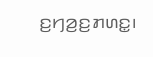ꤢ꤬ꤚꤤ꤬ꤢ꤬ꤊꤛꤢ꤭꤯